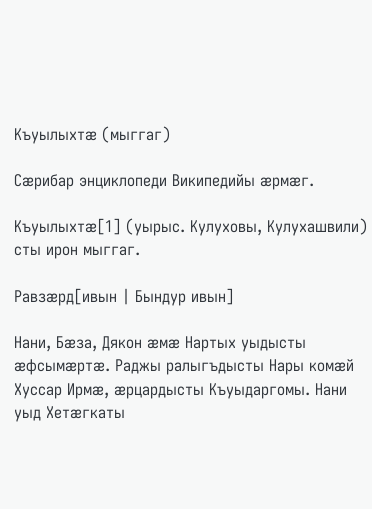Къуылыхтæ (мыггаг)

Сæрибар энциклопеди Википедийы æрмæг.

Къуылыхтæ[1] (уырыс. Кулуховы, Кулухашвили) сты ирон мыггаг.

Равзæрд[ивын | Бындур ивын]

Нани, Бæза, Дякон æмæ Нартых уыдысты æфсымæртæ. Раджы ралыгъдысты Нары комæй Хуссар Ирмæ, æрцардысты Къуыдаргомы. Нани уыд Хетæгкаты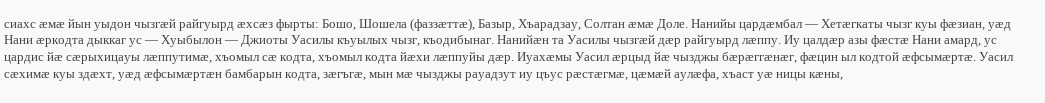сиахс æмæ йын уыдон чызгæй райгуырд æхсæз фырты: Бошо, Шошела (фаззæттæ), Базыр, Хъарадзау, Солтан æмæ Доле. Нанийы цардæмбал — Хетæгкаты чызг куы фæзиан, уæд Нани æркодта дыккаг ус — Хуыбылон — Джиоты Уасилы къуылых чызг, къодибынаг. Нанийæн та Уасилы чызгæй дæр райгуырд лæппу. Иу цалдæр азы фæстæ Нани амард, ус цардис йæ сæрыхицауы лæппутимæ, хъомыл сæ кодта, хъомыл кодта йæхи лæппуйы дæр. Иуахæмы Уасил æрцыд йæ чызджы бæрæггæнæг, фæцин ыл кодтой æфсымæртæ. Уасил сæхимæ куы здæхт, уæд æфсымæртæн бамбарын кодта, зæгъгæ, мын мæ чызджы рауадзут иу цъус рæстæгмæ, цæмæй аулæфа, хъаст уæ ницы кæны,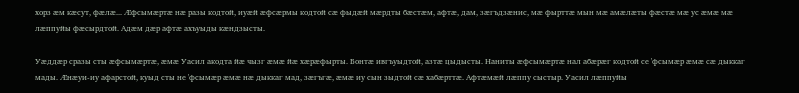хорз æм кæсут, фæлæ... Æфсымæртæ нæ разы кодтой, иуæй æфсæрмы кодтой сæ фыдæй мæрдты бæстæм, афтæ, дам, зæгъдзæнис, мæ фырттæ мын мæ амæлæты фæстæ мæ ус æмæ мæ лæппуйы фæсырдтой. Адæм дæр афтæ ахъуыды кæндзысты.

Уæддæр сразы сты æфсымæртæ, æмæ Уасил акодта йæ чызг æмæ йæ хæрæфырты. Бонтæ ивгъуыдтой, азтæ цыдысты. Наниты æфсымæртæ нал абæрæг кодтой се 'фсымæр æмæ сæ дыккаг мады. Æнæуи-иу афарстой, куыд сты не 'фсымæр æмæ нæ дыккаг мад, зæгъгæ, æмæ иу сын зыдтой сæ хабæрттæ. Афтæмæй лæппу сыстыр. Уасил лæппуйы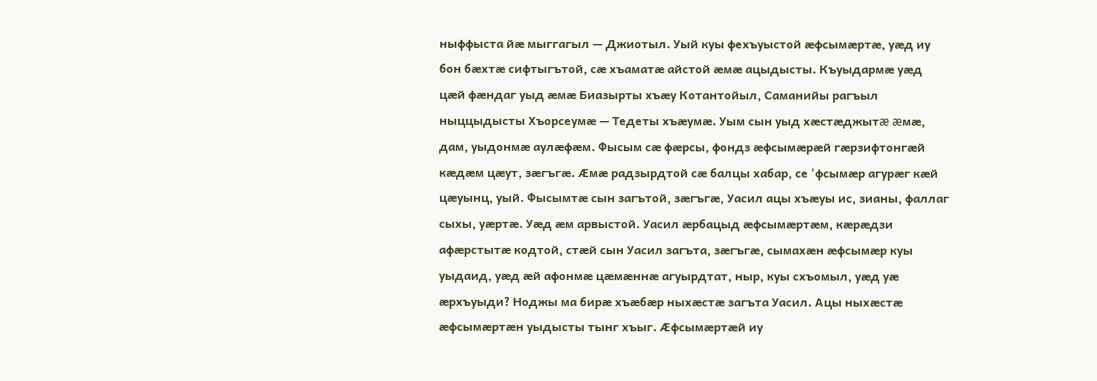ныффыста йæ мыггагыл — Джиотыл. Уый куы фехъуыстой æфсымæртæ, уæд иу бон бæхтæ сифтыгътой, сæ хъаматæ айстой æмæ ацыдысты. Къуыдармæ уæд цæй фæндаг уыд æмæ Биазырты хъæу Котантойыл, Саманийы рагъыл ныццыдысты Хъорсеумæ — Тедеты хъæумæ. Уым сын уыд хæстæджытæ æмæ, дам, уыдонмæ аулæфæм. Фысым сæ фæрсы, фондз æфсымæрæй гæрзифтонгæй кæдæм цæут, зæгъгæ. Æмæ радзырдтой сæ балцы хабар, се 'фсымæр агурæг кæй цæуынц, уый. Фысымтæ сын загътой, зæгъгæ, Уасил ацы хъæуы ис, зианы, фаллаг сыхы, уæртæ. Уæд æм арвыстой. Уасил æрбацыд æфсымæртæм, кæрæдзи афæрстытæ кодтой, стæй сын Уасил загъта, зæгъгæ, сымахæн æфсымæр куы уыдаид, уæд æй афонмæ цæмæннæ агуырдтат, ныр, куы схъомыл, уæд уæ æрхъуыди? Ноджы ма бирæ хъæбæр ныхæстæ загъта Уасил. Ацы ныхæстæ æфсымæртæн уыдысты тынг хъыг. Æфсымæртæй иу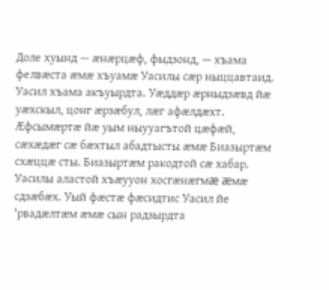Доле хуынд — æнæрцæф, фыдзонд, — хъама фелвæста æмæ хъуамæ Уасилы сæр ныццавтаид. Уасил хъама акъуырдта. Уæддæр æрныдзæвд йæ уæхскыл, цонг æрзæбул, лæг афæлдæхт. Æфсымæртæ йæ уым ныууагътой цæфæй, сæхæдæг сæ бæхтыл абадтысты æмæ Биазыртæм схæццæ сты. Биазыртæм ракодтой сæ хабар. Уасилы аластой хъæууон хосгæнæгмæ æмæ сдзæбæх. Уый фæстæ фæсидтис Уасил йе 'рвадæлтæм æмæ сын радзырдта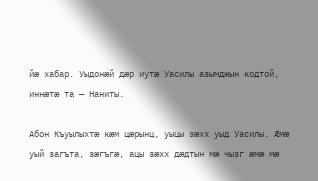йæ хабар. Уыдонæй дæр иутæ Уасилы азымджын кодтой, иннæтæ та — Наниты.

Абон Къуылыхтæ кæм цæрынц, уыцы зæхх уыд Уасилы. Æмæ уый загъта, зæгъгæ, ацы зæхх дæдтын мæ чызг æмæ мæ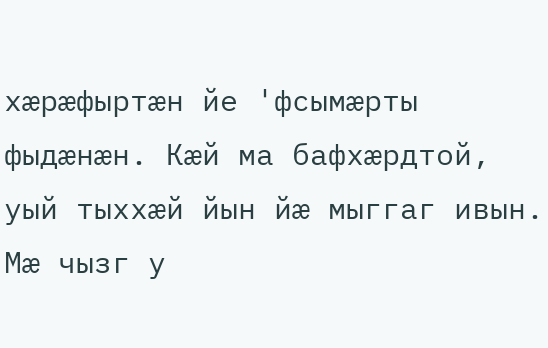хæрæфыртæн йе 'фсымæрты фыдæнæн. Кæй ма бафхæрдтой, уый тыххæй йын йæ мыггаг ивын. Мæ чызг у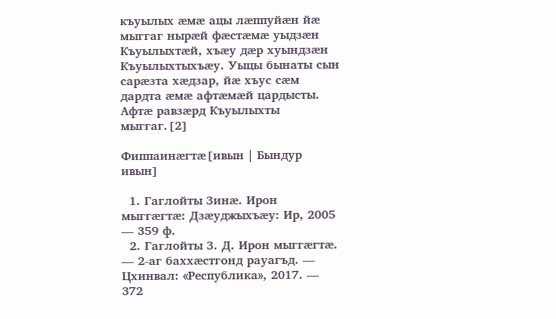къуылых æмæ ацы лæппуйæн йæ мыггаг нырæй фæстæмæ уыдзæн Къуылыхтæй, хъæу дæр хуындзæн Къуылыхтыхъæу. Уыцы бынаты сын сарæзта хæдзар, йæ хъус сæм дардта æмæ афтæмæй цардысты. Афтæ равзæрд Къуылыхты мыггаг.[2]

Фиппаинæгтæ[ивын | Бындур ивын]

  1. Гаглойты Зинæ. Ирон мыггæгтæ: Дзæуджыхъæу: Ир, 2005 — 359 ф.
  2. Гаглойты З. Д. Ирон мыггæгтæ. — 2-аг баххæстгонд рауагъд. — Цхинвал: «Республика», 2017. — 372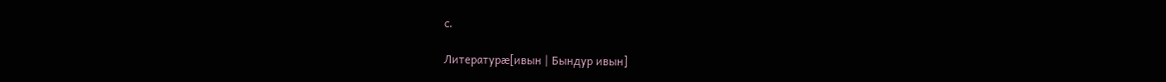с.

Литературæ[ивын | Бындур ивын]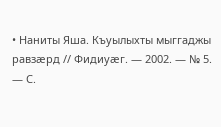• Наниты Яша. Къуылыхты мыггаджы равзæрд // Фидиуæг. — 2002. — № 5. — С.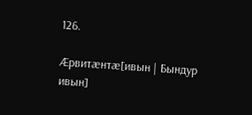126.

Æрвитæнтæ[ивын | Бындур ивын]